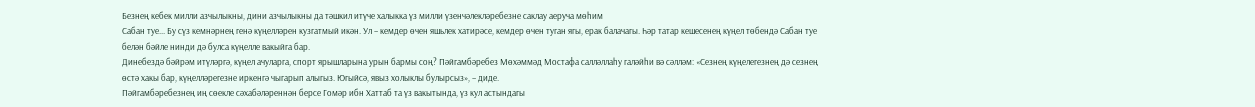Безнең кебек милли азчылыкны, дини азчылыкны да тәшкил итүче халыкка үз милли үзенчәлекләребезне саклау аеруча мөһим
Сабан туе... Бу сүз кемнәрнең генә күңелләрен кузгатмый икән. Ул – кемдер өчен яшьлек хатирәсе, кемдер өчен туган ягы, ерак балачагы. Һәр татар кешесенең күңел төбендә Сабан туе белән бәйле нинди дә булса күңелле вакыйга бар.
Динебездә бәйрәм итүләргә, күңел ачуларга, спорт ярышларына урын бармы соң? Пәйгамбәребез Мөхәммәд Мостафа салләллаһу галәйһи вә сәлләм: «Сезнең күңелегезнең дә сезнең өстә хакы бар, күңелләрегезне иркенгә чыгарып алыгыз. Югыйсә, явыз холыклы булырсыз», – диде.
Пәйгамбәребезнең иң сөекле сәхабәләреннән берсе Гомәр ибн Хаттаб та үз вакытында, үз кул астындагы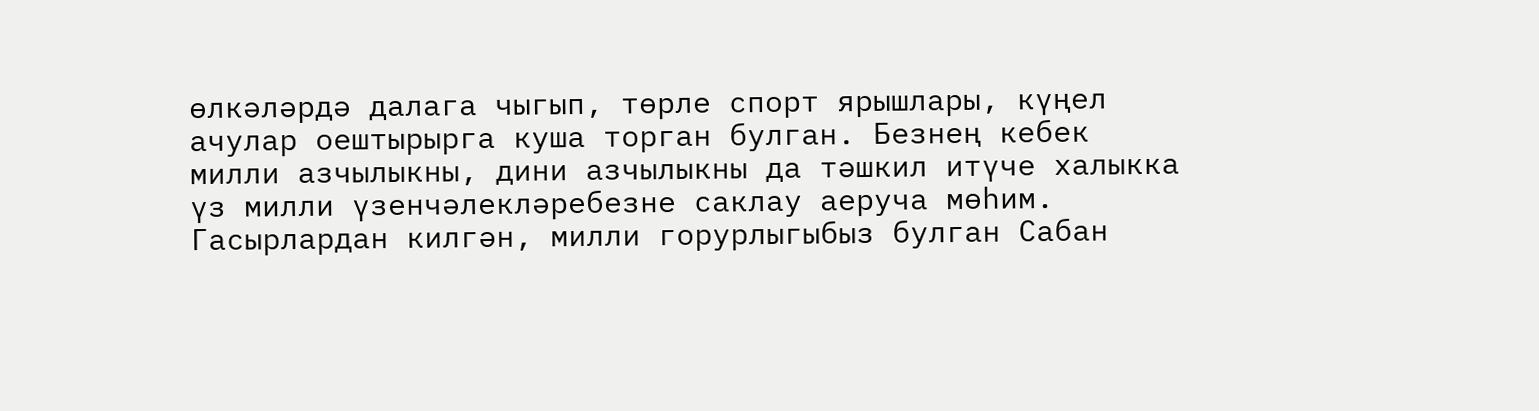өлкәләрдә далага чыгып, төрле спорт ярышлары, күңел ачулар оештырырга куша торган булган. Безнең кебек милли азчылыкны, дини азчылыкны да тәшкил итүче халыкка үз милли үзенчәлекләребезне саклау аеруча мөһим.
Гасырлардан килгән, милли горурлыгыбыз булган Сабан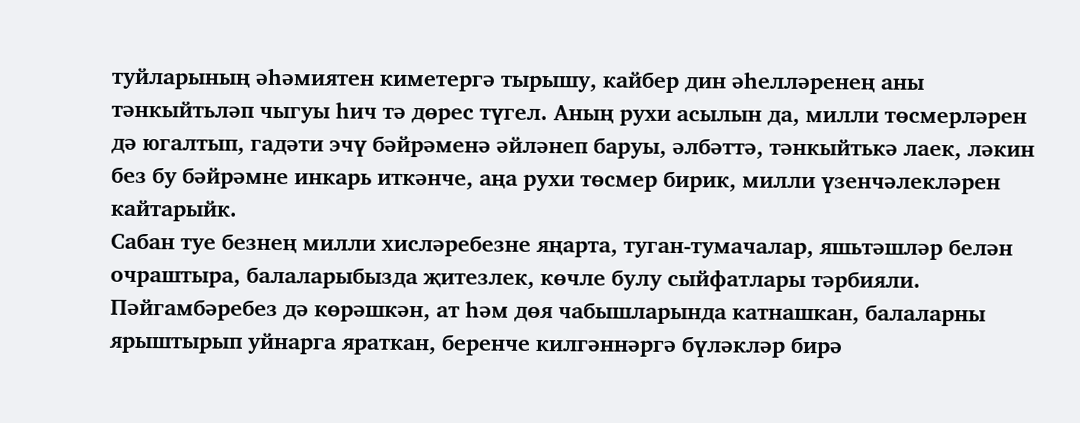туйларының әһәмиятен киметергә тырышу, кайбер дин әһелләренең аны тәнкыйтьләп чыгуы һич тә дөрес түгел. Аның рухи асылын да, милли төсмерләрен дә югалтып, гадәти эчү бәйрәменә әйләнеп баруы, әлбәттә, тәнкыйтькә лаек, ләкин без бу бәйрәмне инкарь иткәнче, аңа рухи төсмер бирик, милли үзенчәлекләрен кайтарыйк.
Сабан туе безнең милли хисләребезне яңарта, туган-тумачалар, яшьтәшләр белән очраштыра, балаларыбызда җитезлек, көчле булу сыйфатлары тәрбияли. Пәйгамбәребез дә көрәшкән, ат һәм дөя чабышларында катнашкан, балаларны ярыштырып уйнарга яраткан, беренче килгәннәргә бүләкләр бирә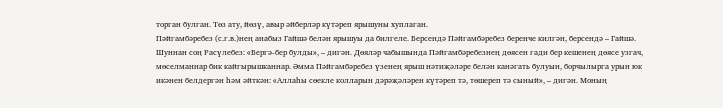торган булган. Төз ату, йөзү, авыр әйберләр күтәреп ярышуны хуплаган.
Пәйгамбәребез (с.г.в.)нең анабыз Гайшә белән ярышуы да билгеле. Берсендә Пәйгамбәребез беренче килгән, берсендә – Гайшә. Шуннан соң Расүлебез: «Бергә-бер булды», – дигән. Дөяләр чабышында Пәйгамбәребезнең дөясен гади бер кешенең дөясе узгач, мөселманнар бик кайгырышканнар. Әмма Пәйгамбәребез үзенең ярыш нәтиҗәләре белән канәгать булуын, борчылырга урын юк икәнен белдергән һәм әйткән: «Аллаһы сөекле колларын дәрәҗәләрен күтәреп тә, төшереп тә сыный», – дигән. Моның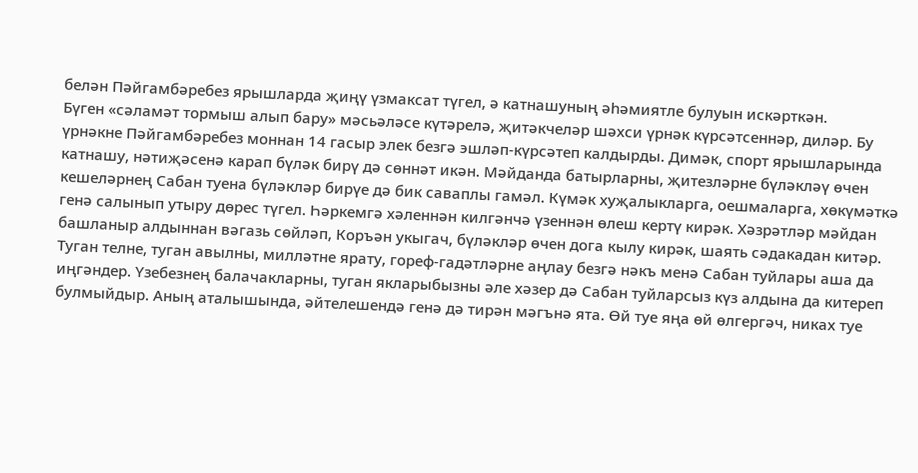белән Пәйгамбәребез ярышларда җиңү үзмаксат түгел, ә катнашуның әһәмиятле булуын искәрткән.
Бүген «сәламәт тормыш алып бару» мәсьәләсе күтәрелә, җитәкчеләр шәхси үрнәк күрсәтсеннәр, диләр. Бу үрнәкне Пәйгамбәребез моннан 14 гасыр элек безгә эшләп-күрсәтеп калдырды. Димәк, спорт ярышларында катнашу, нәтиҗәсенә карап бүләк бирү дә сөннәт икән. Мәйданда батырларны, җитезләрне бүләкләү өчен кешеләрнең Сабан туена бүләкләр бирүе дә бик саваплы гамәл. Күмәк хуҗалыкларга, оешмаларга, хөкүмәткә генә салынып утыру дөрес түгел. Һәркемгә хәленнән килгәнчә үзеннән өлеш кертү кирәк. Хәзрәтләр мәйдан башланыр алдыннан вәгазь сөйләп, Коръән укыгач, бүләкләр өчен дога кылу кирәк, шаять сәдакадан китәр.
Туган телне, туган авылны, милләтне ярату, гореф-гадәтләрне аңлау безгә нәкъ менә Сабан туйлары аша да иңгәндер. Үзебезнең балачакларны, туган якларыбызны әле хәзер дә Сабан туйларсыз күз алдына да китереп булмыйдыр. Аның аталышында, әйтелешендә генә дә тирән мәгънә ята. Өй туе яңа өй өлгергәч, никах туе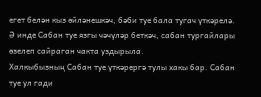егет белән кыз өйләнешкәч, бәби туе бала тугач үткәрелә. Ә инде Сабан туе язгы чәчүләр беткәч, сабан тургайлары өзелеп сайраган чакта уздырыла.
Халкыбызның Сабан туе үткәрергә тулы хакы бар. Сабан туе ул гади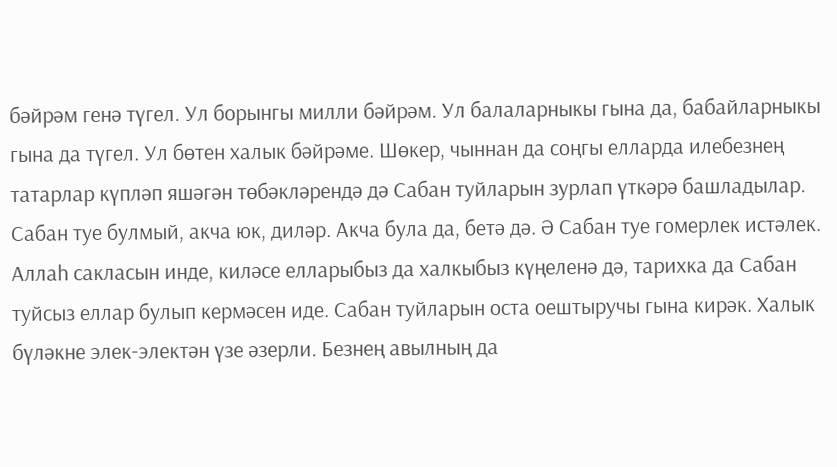бәйрәм генә түгел. Ул борынгы милли бәйрәм. Ул балаларныкы гына да, бабайларныкы гына да түгел. Ул бөтен халык бәйрәме. Шөкер, чыннан да соңгы елларда илебезнең татарлар күпләп яшәгән төбәкләрендә дә Сабан туйларын зурлап үткәрә башладылар.
Сабан туе булмый, акча юк, диләр. Акча була да, бетә дә. Ә Сабан туе гомерлек истәлек. Аллаһ сакласын инде, киләсе елларыбыз да халкыбыз күңеленә дә, тарихка да Сабан туйсыз еллар булып кермәсен иде. Сабан туйларын оста оештыручы гына кирәк. Халык бүләкне элек-электән үзе әзерли. Безнең авылның да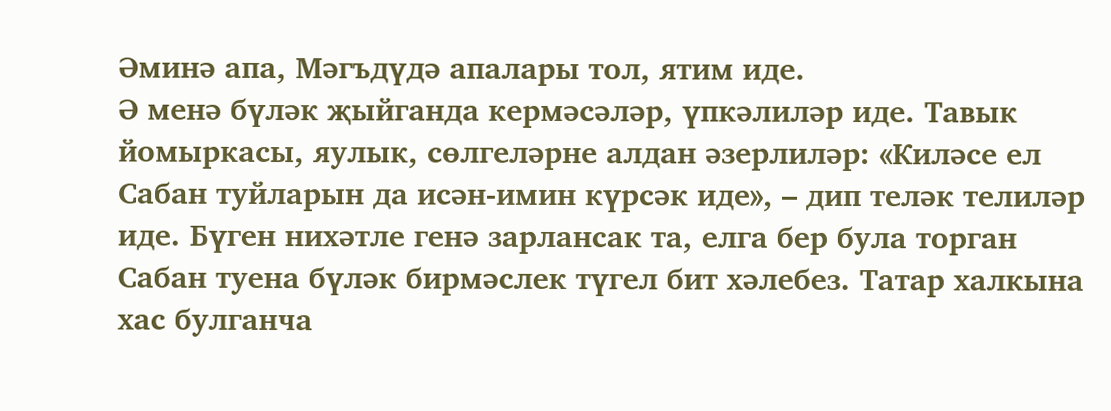Әминә апа, Мәгъдүдә апалары тол, ятим иде.
Ә менә бүләк җыйганда кермәсәләр, үпкәлиләр иде. Тавык йомыркасы, яулык, сөлгеләрне алдан әзерлиләр: «Киләсе ел Сабан туйларын да исән-имин күрсәк иде», – дип теләк телиләр иде. Бүген нихәтле генә зарлансак та, елга бер була торган Сабан туена бүләк бирмәслек түгел бит хәлебез. Татар халкына хас булганча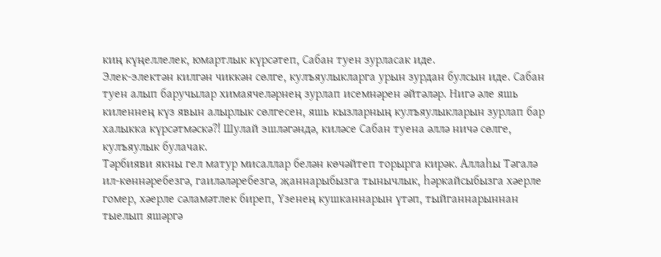киң күңеллелек, юмартлык күрсәтеп, Сабан туен зурласак иде.
Элек-электән килгән чиккән сөлге, кулъяулыкларга урын зурдан булсын иде. Сабан туен алып баручылар химаячеләрнең зурлап исемнәрен әйтәләр. Нигә әле яшь киленнең күз явын алырлык сөлгесен, яшь кызларның кулъяулыкларын зурлап бар халыкка күрсәтмәскә?! Шулай эшләгәндә, киләсе Сабан туена әллә ничә сөлге, кулъяулык булачак.
Тәрбияви якны гел матур мисаллар белән көчәйтеп торырга кирәк. Аллаһы Тәгалә ил-көннәребезгә, гаиләләребезгә, җаннарыбызга тынычлык, һәркайсыбызга хәерле гомер, хәерле сәламәтлек биреп, Үзенең кушканнарын үтәп, тыйганнарыннан тыелып яшәргә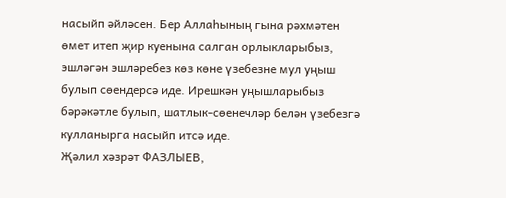насыйп әйләсен. Бер Аллаһының гына рәхмәтен өмет итеп җир куенына салган орлыкларыбыз, эшләгән эшләребез көз көне үзебезне мул уңыш булып сөендерсә иде. Ирешкән уңышларыбыз бәрәкәтле булып, шатлык-сөенечләр белән үзебезгә кулланырга насыйп итсә иде.
Җәлил хәзрәт ФАЗЛЫЕВ,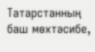Татарстанның баш мөхтәсибе,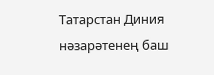Татарстан Диния нәзарәтенең баш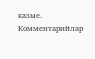казые.
Комментарийлар